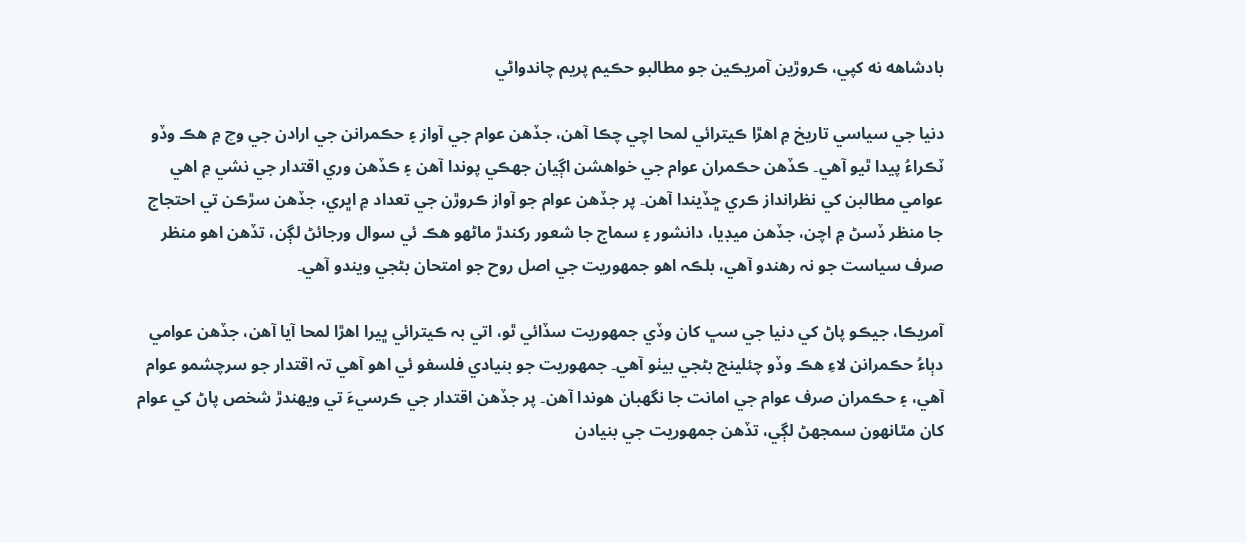بادشاهه نه کپي، ڪروڙين آمريڪين جو مطالبو حڪيم پريم چاندواڻي

دنيا جي سياسي تاريخ ۾ اهڙا ڪيترائي لمحا اچي چڪا آهن، جڏهن عوام جي آواز ۽ حڪمرانن جي ارادن جي وچ ۾ هڪ وڏو ٽڪراءُ پيدا ٿيو آهي۔ ڪڏهن حڪمران عوام جي خواهشن اڳيان جهڪي پوندا آهن ۽ ڪڏهن وري اقتدار جي نشي ۾ اهي عوامي مطالبن کي نظرانداز ڪري ڇڏيندا آهن۔ پر جڏهن عوام جو آواز ڪروڙن جي تعداد ۾ اڀري، جڏهن سڙڪن تي احتجاج جا منظر ڏسڻ ۾ اچن، جڏهن ميڊيا، دانشور ۽ سماج جا شعور رکندڙ ماڻهو هڪ ئي سوال ورجائڻ لڳن، تڏهن اهو منظر صرف سياست جو نہ رهندو آهي، بلڪہ اهو جمهوريت جي اصل روح جو امتحان بڻجي ويندو آهي۔

آمريڪا، جيڪو پاڻ کي دنيا جي سڀ کان وڏي جمهوريت سڏائي ٿو، اتي بہ ڪيترائي ڀيرا اهڙا لمحا آيا آهن، جڏهن عوامي دٻاءُ حڪمرانن لاءِ هڪ وڏو چئلينج بڻجي بيٺو آهي۔ جمهوريت جو بنيادي فلسفو ئي اهو آهي تہ اقتدار جو سرچشمو عوام آهي، ۽ حڪمران صرف عوام جي امانت جا نگهبان هوندا آهن۔ پر جڏهن اقتدار جي ڪرسيءَ تي ويهندڙ شخص پاڻ کي عوام کان مٿانهون سمجهڻ لڳي، تڏهن جمهوريت جي بنيادن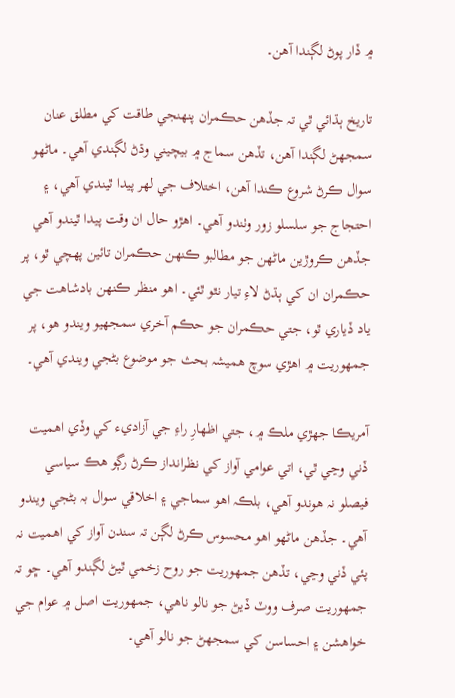۾ ڏار پوڻ لڳندا آهن۔

تاريخ ٻڌائي ٿي تہ جڏهن حڪمران پنهنجي طاقت کي مطلق عنان سمجهڻ لڳندا آهن، تڏهن سماج ۾ بيچيني وڌڻ لڳندي آهي۔ ماڻهو سوال ڪرڻ شروع ڪندا آهن، اختلاف جي لهر پيدا ٿيندي آهي، ۽ احتجاج جو سلسلو زور وٺندو آهي۔ اهڙو حال ان وقت پيدا ٿيندو آهي جڏهن ڪروڙين ماڻهن جو مطالبو ڪنهن حڪمران تائين پهچي ٿو، پر حڪمران ان کي ٻڌڻ لاءِ تيار نٿو ٿئي۔ اهو منظر ڪنهن بادشاهت جي ياد ڏياري ٿو، جتي حڪمران جو حڪم آخري سمجهيو ويندو هو، پر جمهوريت ۾ اهڙي سوچ هميشہ بحث جو موضوع بڻجي ويندي آهي۔

آمريڪا جهڙي ملڪ ۾، جتي اظهارِ راءِ جي آزاديء کي وڏي اهميت ڏني وڃي ٿي، اتي عوامي آواز کي نظرانداز ڪرڻ رڳو هڪ سياسي فيصلو نہ هوندو آهي، بلڪہ اهو سماجي ۽ اخلاقي سوال بہ بڻجي ويندو آهي۔ جڏهن ماڻهو اهو محسوس ڪرڻ لڳن تہ سندن آواز کي اهميت نہ پئي ڏني وڃي، تڏهن جمهوريت جو روح زخمي ٿيڻ لڳندو آهي۔ ڇو تہ جمهوريت صرف ووٽ ڏيڻ جو نالو ناهي، جمهوريت اصل ۾ عوام جي خواهشن ۽ احساسن کي سمجهڻ جو نالو آهي۔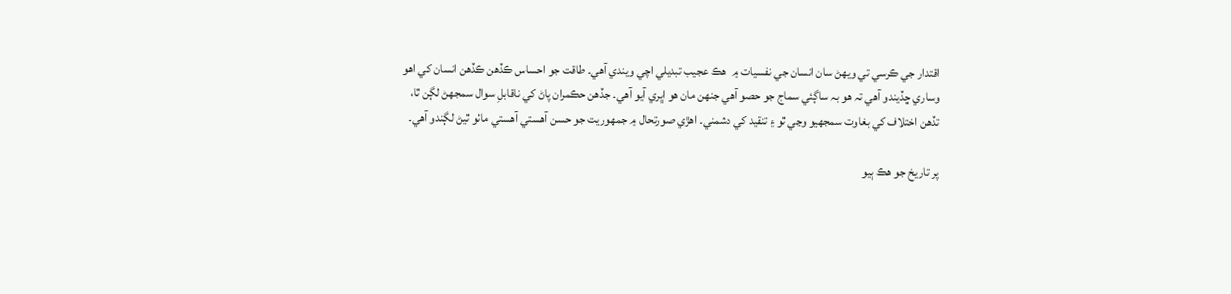اقتدار جي ڪرسي تي ويهڻ سان انسان جي نفسيات ۾  هڪ عجيب تبديلي اچي ويندي آهي۔ طاقت جو احساس ڪڏهن ڪڏهن انسان کي اهو وساري ڇڏيندو آهي تہ هو بہ ساڳئي سماج جو حصو آهي جنهن مان هو اڀري آيو آهي۔ جڏهن حڪمران پاڻ کي ناقابلِ سوال سمجهڻ لڳن ٿا، تڏهن اختلاف کي بغاوت سمجهيو وڃي ٿو ۽ تنقيد کي دشمني۔ اهڙي صورتحال ۾ جمهوريت جو حسن آهستي آهستي ماٺو ٿيڻ لڳندو آهي۔

پر تاريخ جو هڪ ٻيو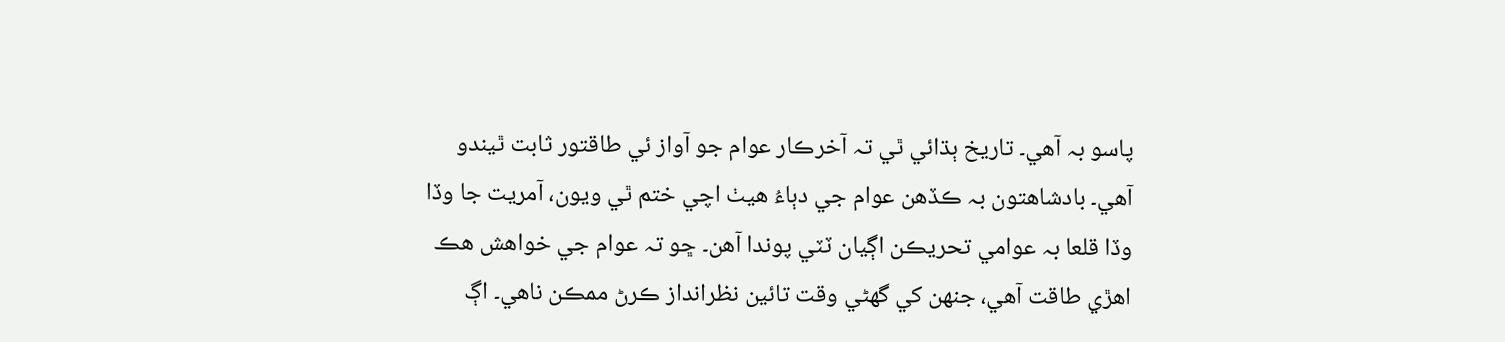پاسو بہ آهي۔ تاريخ ٻڌائي ٿي تہ آخرڪار عوام جو آواز ئي طاقتور ثابت ٿيندو آهي۔ بادشاهتون بہ ڪڏهن عوام جي دٻاءُ هيٺ اچي ختم ٿي ويون، آمريت جا وڏا وڏا قلعا بہ عوامي تحريڪن اڳيان ٽٽي پوندا آهن۔ ڇو تہ عوام جي خواهش هڪ اهڙي طاقت آهي، جنهن کي گهڻي وقت تائين نظرانداز ڪرڻ ممڪن ناهي۔ اڳ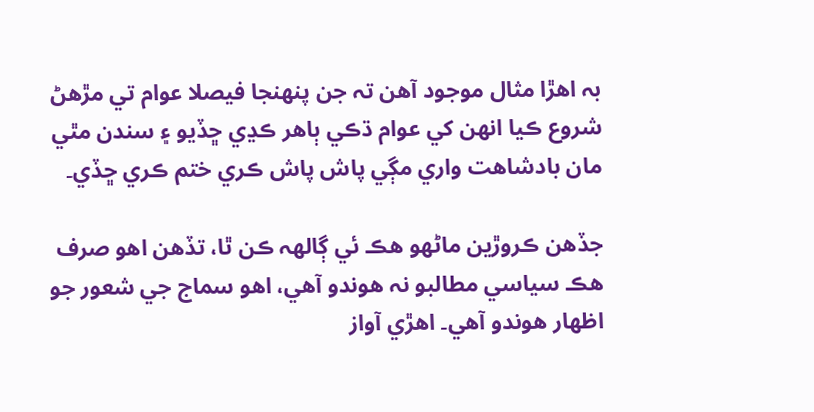بہ اهڙا مثال موجود آهن تہ جن پنهنجا فيصلا عوام تي مڙهڻ شروع ڪيا انهن کي عوام ڌڪي ٻاهر ڪڍي ڇڏيو ۽ سندن مٿي مان بادشاهت واري مڳي پاش پاش ڪري ختم ڪري ڇڏي۔

جڏهن ڪروڙين ماڻهو هڪ ئي ڳالهہ ڪن ٿا، تڏهن اهو صرف هڪ سياسي مطالبو نہ هوندو آهي، اهو سماج جي شعور جو اظهار هوندو آهي۔ اهڙي آواز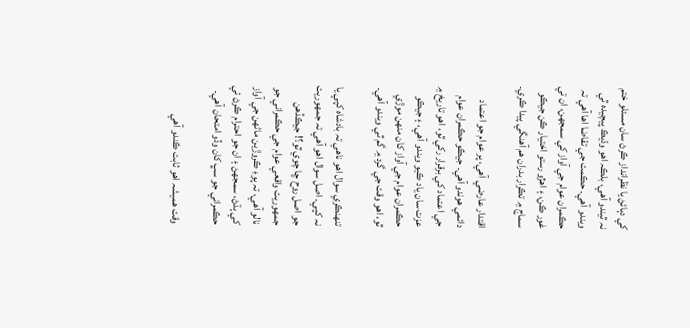کي دٻائڻ يا نظرانداز ڪرڻ سان مسئلو ختم نہ ٿيندو آهي، بلڪہ اهو وڌيڪ پيچيدہ ٿي ويندو آهي۔ حڪمت جي تقاضا اها آهي تہ حڪمران عوام جي آواز کي سمجهن، ان تي غور ڪن، ۽ اهڙو رستو اختيار ڪن جيڪو سماج ۾ تڪرار بدران هم آهنگي پيدا ڪري۔

اقتدار عارضي آهي، پر عوام جو اعتماد دائمي هوندو آهي۔ جيڪو حڪمران عوام جي اعتماد کي برقرار رکي ٿو، اهو تاريخ ۾ عزت سان ياد ڪيو ويندو آهي، ۽ جيڪو حڪمران عوام جي آواز کان منهن موڙي ٿو، اهو وقت جي گرد ۾ گم ٿي ويندو آهي۔

تنهنڪري سوال اهو ناهي تہ بادشاه کپي يا نہ کپي۔ اصل سوال اهو آهي تہ جمهوريت جو اصل روح ڇا چوي ٿو؟! جيڪڏهن جمهوريت واقعي عوام جي حڪمراني جو نالو آهي، تہ پوءِ ڪروڙين ماڻهن جي آواز کي ٻڌڻ، سمجهڻ ۽ ان جو احترام ڪرڻ ئي حڪمراني جو سڀ کان وڏو امتحان آهي۔

وقت هميشہ اهو ثابت ڪندو آهي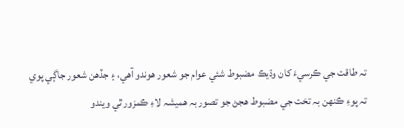تہ طاقت جي ڪرسيءَ کان وڌيڪ مضبوط شئي عوام جو شعور هوندو آهي، ۽ جڏهن شعور جاڳي پوي تہ پوءِ ڪنهن بہ تخت جي مضبوط هجڻ جو تصور بہ هميشہ لاءِ ڪمزور ٿي ويندو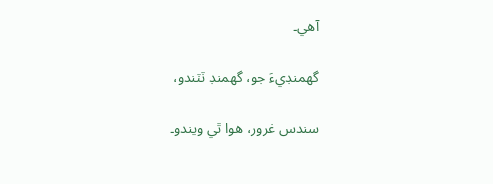آهي۔

گهمنڊيءَ جو، گهمنڊ ٽٽندو،

سندس غرور، هوا ٿي ويندو۔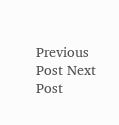Previous Post Next Post